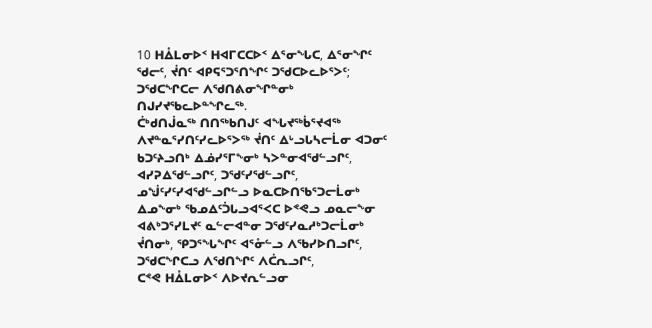10 ᕼᐂᒪᓂᐅᑉ ᕼᐊᒥᑕᑕᐅᑉ ᐃᕐᓂᖓᑕ, ᐃᕐᓂᖏᑦ ᖁᓕᑦ, ᔫᑎᑦ ᐊᑭᕋᕐᑐᕐᑎᖏᑦ ᑐᖁᑕᐅᓚᐅᕐᐳᑦ; ᑐᖁᑕᖏᑕᓕ ᐱᖁᑎᕕᓂᖏᓐᓂᒃ ᑎᒍᓯᔪᖃᓚᐅᓐᖏᓚᖅ.
ᑖᒃᑯᑎᒎᓇᖅ ᑎᑎᖅᑲᑎᒍᑦ ᐊᖓᔪᖅᑳᕐᔪᐊᖅ ᐱᔪᓐᓇᕐᓯᑎᑦᓯᓚᐅᕐᐳᖅ ᔫᑎᑦ ᐃᒡᓗᒐᓴᓕᒫᓂ ᐊᑐᓂᑦ ᑲᑐᑦᔨᓗᑎᒃ ᐃᓅᓯᕐᒥᖕᓂᒃ ᓴᐳᓐᓂᐊᖁᓪᓗᒋᑦ, ᐊᓯᕈᐃᖁᓪᓗᒋᑦ, ᑐᖁᑦᓯᖁᓪᓗᒋᑦ, ᓄᖒᑦᓯᑦᓯᐊᖁᓪᓗᒋᓪᓗ ᐅᓇᑕᐅᑎᖃᕐᑐᓕᒫᓂᒃ ᐃᓄᖕᓂᒃ ᖃᓄᐃᑦᑑᒐᓗᐊᕐᐸᑕ ᐅᕝᕙᓗ ᓄᓇᓕᖕᓂ ᐊᕕᒃᑐᕐᓯᒪᔪᑦ ᓇᓪᓕᐊᓐᓂ ᑐᖁᑦᓯᓇᓱᒃᑐᓕᒫᓂᒃ ᔫᑎᓂᒃ, ᕿᑐᕐᖓᖏᑦ ᐊᕐᓁᓪᓗ ᐱᖃᓯᐅᑎᓗᒋᑦ, ᑐᖁᑕᖏᑕᓗ ᐱᖁᑎᖏᑦ ᐱᑖᕆᓗᒋᑦ,
ᑕᕝᕙ ᕼᐂᒪᓂᐅᑉ ᐱᐅᔪᕆᓪᓗᓂ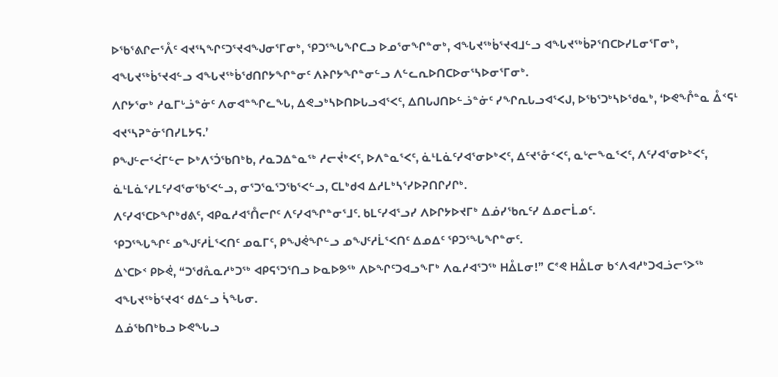ᐅᖃᕐᕕᒋᓕᕐᐰᑦ ᐊᔪᕐᓴᖏᑦᑐᕐᔪᐊᖑᓂᕐᒥᓂᒃ, ᕿᑐᕐᖓᖏᑕᓗ ᐅᓄᕐᓂᖏᓐᓂᒃ, ᐊᖓᔪᖅᑳᕐᔪᐊᒧᓪᓗ ᐊᖓᔪᖅᑳᕈᕐᑎᑕᐅᓯᒪᓂᕐᒥᓂᒃ, ᐊᖓᔪᖅᑳᕐᔪᐊᓪᓗ ᐊᖓᔪᖅᑳᖁᑎᒋᔭᖏᓐᓂᑦ ᐱᔨᒋᔭᖏᓐᓂᓪᓗ ᐱᓪᓚᕆᐅᑎᑕᐅᓂᕐᓴᐅᓂᕐᒥᓂᒃ.
ᐱᒋᔭᕐᓂᒃ ᓱᓇᒥᒡᓘᓐᓃᑦ ᐱᓂᐊᓐᖏᓚᖓ, ᐃᕙᓗᒃᓴᐅᑎᐅᒐᓗᐊᕐᐸᑦ, ᐃᑎᒐᒍᑎᐅᓪᓘᓐᓃᑦ ᓯᖏᕆᒐᓗᐊᕐᐸᒍ, ᐅᖃᕐᑐᒃᓴᐅᖁᓇᒃ, ‘ᐅᕙᖕᒊᓐᓇ ᐂᑉᕋᒻ ᐊᔪᕐᓴᕈᓐᓃᕐᑎᓯᒪᔭᕋ.’
ᑭᖑᓪᓕᕐᐹᒥᓪᓕ ᐅᒃᐱᕐᑑᖃᑎᒃᑲ, ᓱᓇᑐᐃᓐᓇᖅ ᓱᓕᔫᒃᐸᑦ, ᐅᐱᓐᓇᕐᐸᑦ, ᓈᒻᒪᓈᑦᓯᐊᕐᓂᐅᒃᐸᑦ, ᐃᑦᔪᕐᓁᑉᐸᑦ, ᓇᒡᓕᖕᓇᕐᐸᑦ, ᐱᑦᓯᐊᕐᓂᐅᒃᐸᑦ, ᓈᒻᒪᓈᕐᓯᒪᑦᓯᐊᕐᓂᖃᕐᐸᓪᓗ, ᓂᕐᑐᕐᓇᕐᑐᖃᕐᐸᓪᓗ, ᑕᒪᒃᑯᐊ ᐃᓱᒪᒃᓴᕐᓯᐅᕈᑎᒋᓯᒋᒃ.
ᐱᑦᓯᐊᕐᑕᐅᖏᒃᑯᕕᑦ, ᐊᑭᓇᓱᐊᕐᑍᓕᒋᑦ ᐱᑦᓯᐊᖏᓐᓂᕐᒧᑦ. ᑲᒪᑦᓯᐊᕐᓗᓯ ᐱᐅᒋᔭᐅᔪᒥᒃ ᐃᓅᓯᖃᕆᑦᓯ ᐃᓄᓕᒫᓄᑦ.
ᕿᑐᕐᖓᖏᑦ ᓄᖑᑦᓱᒫᕐᐸᑎᑦ ᓄᓇᒥᑦ, ᑭᖑᕚᖏᓪᓗ ᓄᖑᑦᓱᒫᕐᐸᑎᑦ ᐃᓄᐃᑦ ᕿᑐᕐᖓᖏᓐᓂᑦ.
ᐃᔅᑕᐅᑉ ᑭᐅᕚ, “ᑐᖁᕅᓇᓱᒃᑐᖅ ᐊᑭᕋᕐᑐᕐᑎᓗ ᐅᓇᐅᕗᖅ ᐱᐅᖏᑦᑐᐊᓗᖕᒥᒃ ᐱᓇᓱᐊᕐᑐᖅ ᕼᐂᒪᓂ!” ᑕᕝᕙ ᕼᐂᒪᓂ ᑲᑉᐱᐊᓱᒃᑐᐊᓘᓕᕐᐳᖅ ᐊᖓᔪᖅᑳᕐᔪᐊᑉ ᑯᐃᓪᓗ ᓵᖓᓂ.
ᐃᓅᖃᑎᒃᑲᓗ ᐅᕙᖓᓗ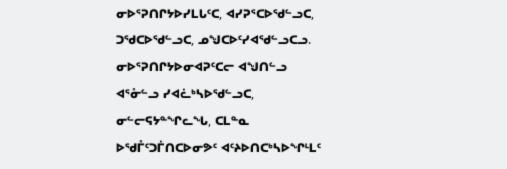ᓂᐅᕐᕈᑎᒋᔭᐅᓯᒪᒐᑦᑕ, ᐊᓯᕈᕐᑕᐅᖁᓪᓗᑕ, ᑐᖁᑕᐅᖁᓪᓗᑕ, ᓄᖑᑕᐅᑦᓯᐊᖁᓪᓗᑕᓗ. ᓂᐅᕐᕈᑎᒋᔭᐅᓂᐊᕈᑦᑕᓕ ᐊᖑᑎᓪᓗ ᐊᕐᓁᓪᓗ ᓯᐊᓛᒃᓴᐅᖁᓪᓗᑕ, ᓂᓪᓕᕋᔭᓐᖏᓚᖓ, ᑕᒪᓐᓇ ᐅᖁᒤᑦᑐᒦᑎᑕᐅᓂᕗᑦ ᐊᑦᔨᐅᑎᑕᒃᓴᐅᖏᒻᒪᑦ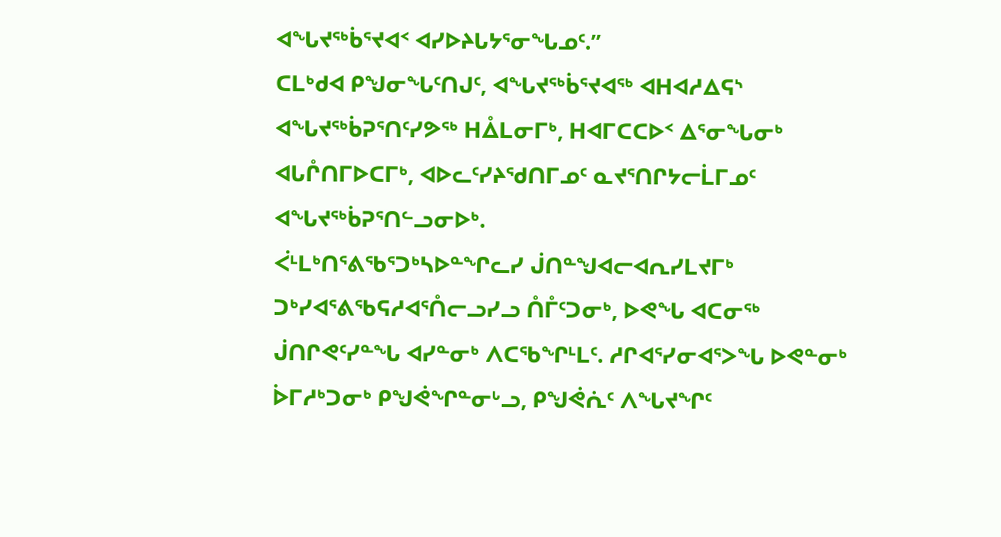ᐊᖓᔪᖅᑳᕐᔪᐊᑉ ᐊᓯᐅᔨᒐᔭᕐᓂᖓᓄᑦ.”
ᑕᒪᒃᑯᐊ ᑭᖑᓂᖓᑦᑎᒍᑦ, ᐊᖓᔪᖅᑳᕐᔪᐊᖅ ᐊᕼᐊᓱᐃᕋᔅ ᐊᖓᔪᖅᑳᕈᕐᑎᑦᓯᕗᖅ ᕼᐂᒪᓂᒥᒃ, ᕼᐊᒥᑕᑕᐅᑉ ᐃᕐᓂᖓᓂᒃ ᐊᒐᒊᑎᒥᐅᑕᒥᒃ, ᐊᐅᓚᑦᓯᔨᖁᑎᒥᓄᑦ ᓇᔪᕐᑎᒋᔭᓕᒫᒥᓄᑦ ᐊᖓᔪᖅᑳᕈᕐᑎᓪᓗᓂᐅᒃ.
ᐹᒻᒪᒃᑎᕐᕕᖃᕐᑐᒃᓴᐅᓐᖏᓚᓯ ᒎᑎᓐᖑᐊᓕᐊᕆᓯᒪᔪᒥᒃ ᑐᒃᓯᐊᕐᕕᖃᕋᓱᐊᕐᑍᓕᓗᓯᓗ ᑍᒤᑦᑐᓂᒃ, ᐅᕙᖓ ᐊᑕᓂᖅ ᒎᑎᒋᕙᑦᓯᓐᖓ ᐊᓯᓐᓂᒃ ᐱᑕᖃᖏᒻᒪᑦ. ᓱᒋᐊᕐᓯᓂᐊᕐᐳᖓ ᐅᕙᓐᓂᒃ ᐆᒥᓱᒃᑐᓂᒃ ᑭᖑᕚᖏᓐᓂᒡᓗ, ᑭᖑᕚᕇᑦ ᐱᖓᔪᖏᑦ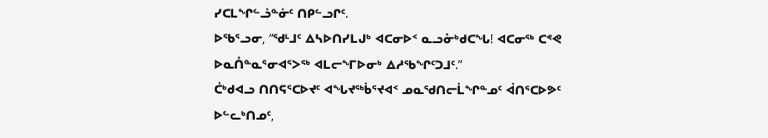ᓯᑕᒪᖏᓪᓘᓐᓃᑦ ᑎᑭᓪᓗᒋᑦ.
ᐅᖃᕐᓗᓂ, “ᖁᒻᒧᑦ ᐃᓴᐅᑎᓯᒪᒍᒃ ᐊᑕᓂᐅᑉ ᓇᓗᓁᒃᑯᑕᖓ! ᐊᑕᓂᖅ ᑕᕝᕙ ᐅᓇᑍᓐᓇᕐᓂᐊᕐᐳᖅ ᐊᒪᓕᖕᒥᐅᓂᒃ ᐃᓱᖃᖏᑦᑐᒧᑦ.”
ᑖᒃᑯᐊᓗ ᑎᑎᕋᕐᑕᐅᔪᑦ ᐊᖓᔪᖅᑳᕐᔪᐊᑉ ᓄᓇᖁᑎᓕᒫᖏᓐᓄᑦ ᐋᑎᕐᑕᐅᕗᑦ ᐅᓪᓚᒃᑎᓄᑦ,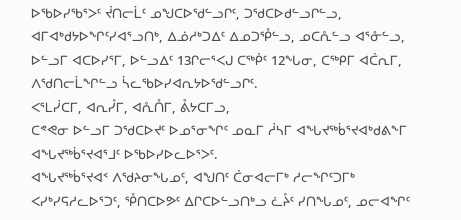ᐅᖃᐅᓯᖃᕐᐳᑦ ᔫᑎᓕᒫᑦ ᓄᖑᑕᐅᖁᓪᓗᒋᑦ, ᑐᖁᑕᐅᑯᓪᓗᒋᓪᓗ, ᐊᒥᐊᒃᑯᔭᐅᖏᑦᓯᐊᕐᓗᑎᒃ, ᐃᓅᓱᒃᑐᐃᑦ ᐃᓄᑐᕾᓪᓗ, ᓄᑕᕅᓪᓗ ᐊᕐᓁᓪᓗ, ᐅᓪᓗᒥ ᐊᑕᐅᓯᕐᒥ, ᐅᓪᓗᐃᑦ 13ᒋᓕᕐᐸᒍ ᑕᖅᑮᑦ 12ᖓᓂ, ᑕᖅᑭᒥ ᐊᑖᕆᒥ, ᐱᖁᑎᓕᒫᖏᓪᓗ ᓵᓚᖃᐅᓯᐊᕆᔭᐅᖁᓪᓗᒋᑦ.
ᐸᕐᒪᓰᑕᒥ, ᐊᕆᓮᒥ, ᐊᕅᑍᒥ, ᕔᔭᑕᒥᓗ,
ᑕᕝᕙᓂ ᐅᓪᓗᒥ ᑐᖁᑕᐅᔪᑦ ᐅᓄᕐᓂᖏᑦ ᓄᓇᒥ ᓲᓴᒥ ᐊᖓᔪᖅᑳᕐᔪᐊᒃᑯᕕᖕᒥ ᐊᖓᔪᖅᑳᕐᔪᐊᕐᒧᑦ ᐅᖃᐅᓯᐅᓚᐅᕐᐳᑦ.
ᐊᖓᔪᖅᑳᕐᔪᐊᑉ ᐱᖁᔨᓂᖓᓄᑦ, ᐊᖑᑎᑦ ᑖᓂᐊᓕᒥᒃ ᓱᓕᖏᑦᑐᒥᒃ ᐸᓯᒃᓯᕋᓱᓚᐅᕐᑐᑦ, ᕾᑎᑕᐅᕗᑦ ᐃᒋᑕᐅᓪᓗᑎᒃᓗ ᓛᔧᑦ ᓯᑎᖓᓄᑦ, ᓄᓕᐊᖏᑦ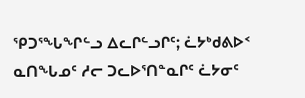ᕿᑐᕐᖓᖏᓪᓗ ᐃᓚᒋᓪᓗᒋᑦ; ᓛᔭᒃᑯᕕᐅᑉ ᓇᑎᖓᓄᑦ ᓱᓕ ᑐᓚᐅᕐᑎᓐᓇᒋᑦ ᓛᔭᓂᑦ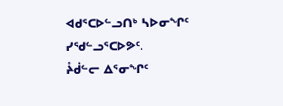ᐊᑯᕐᑕᐅᓪᓗᑎᒃ ᓴᐅᓂᖏᑦ ᓯᖁᓪᓗᕐᑕᐅᕗᑦ.
ᔧᑰᓪᓕ ᐃᕐᓂᖏᑦ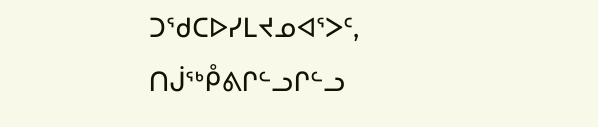ᑐᖁᑕᐅᓯᒪᔪᓄᐊᕐᐳᑦ, ᑎᒎᖅᑬᕕᒋᓪᓗᒋᓪᓗ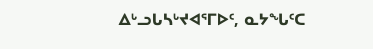ᐃᒡᓗᒐᓴᒡᔪᐊᕐᒥᐅᑦ, ᓇᔭᖓᑦᑕ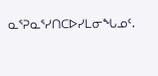ᓇᕐᕈᓇᕐᓯᑎᑕᐅᓯᒪᓂᖓᓄᑦ.